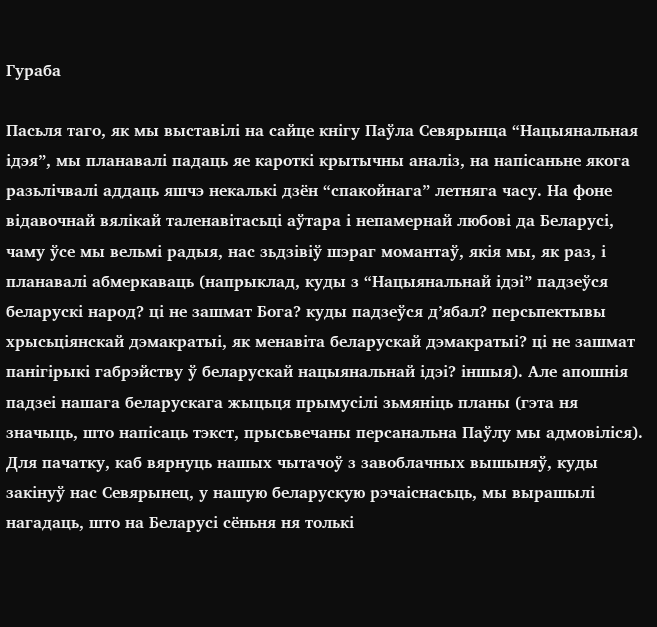Гураба

Пасьля таго, як мы выставілі на сайце кнігу Паўла Севярынца “Нацыянальная ідэя”, мы планавалі падаць яе кароткі крытычны аналіз, на напісаньне якога разьлічвалі аддаць яшчэ некалькі дзён “спакойнага” летняга часу. На фоне відавочнай вялікай таленавітасьці аўтара і непамернай любові да Беларусі, чаму ўсе мы вельмі радыя, нас зьдзівіў шэраг момантаў, якія мы, як раз, і планавалі абмеркаваць (напрыклад, куды з “Нацыянальнай ідэі” падзеўся беларускі народ? ці не зашмат Бога? куды падзеўся д’ябал? персьпектывы хрысьціянскай дэмакратыі, як менавіта беларускай дэмакратыі? ці не зашмат панігірыкі габрэйству ў беларускай нацыянальнай ідэі? іншыя). Але апошнія падзеі нашага беларускага жыцьця прымусілі зьмяніць планы (гэта ня значыць, што напісаць тэкст, прысьвечаны персанальна Паўлу мы адмовіліся). Для пачатку, каб вярнуць нашых чытачоў з завоблачных вышыняў, куды закінуў нас Севярынец, у нашую беларускую рэчаіснасьць, мы вырашылі нагадаць, што на Беларусі сёньня ня толькі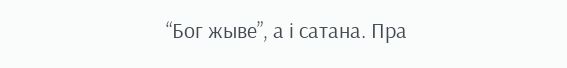“Бог жыве”, а і сатана. Пра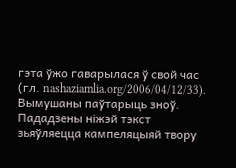гэта ўжо гаварылася ў свой час (гл. nashaziamlia.org/2006/04/12/33). Вымушаны паўтарыць зноў. Пададзены ніжэй тэкст зьяўляецца кампеляцыяй твору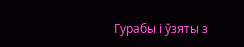Гурабы і ўзяты з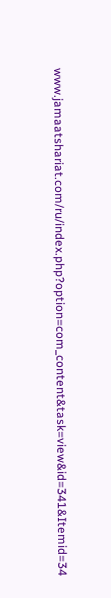www.jamaatshariat.com/ru/index.php?option=com_content&task=view&id=341&Itemid=34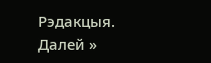Рэдакцыя.
Далей »